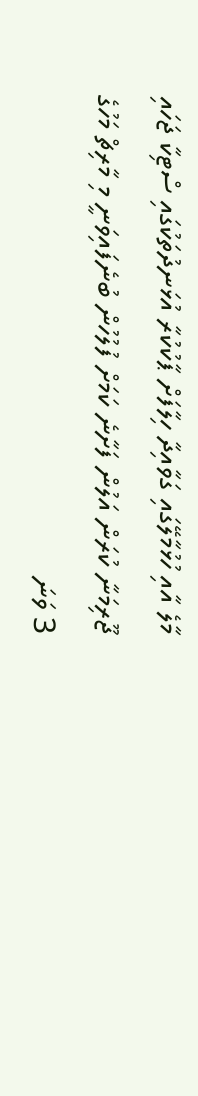މާލެ އާއި ހުޅުމާލޭގައި ގަވާއިދާ ހިލާފަށް ޕާކުކުރާ އުޅަނދުތަކުގައި ސްޓިކާ ޖަހައި ޖޫރިމަނާ ކުރަން އަލުން ފަށާނެ ކަމަށް ފުލުހުން ބުނެފައިވަނީ މި މާރިޗް މަހުގެ 3 ވަނަ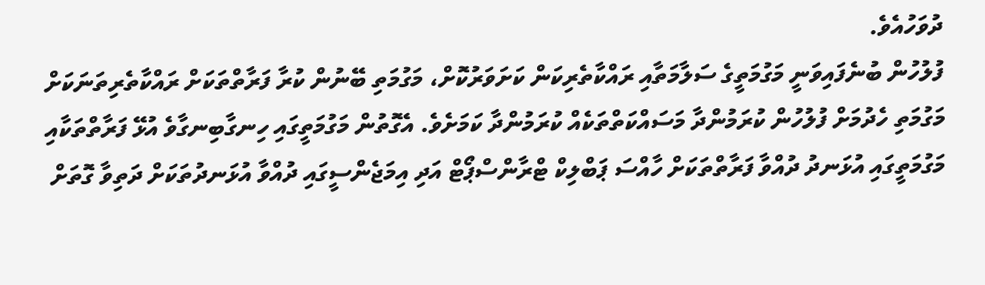ދުވަހުއެވެ.
ފުލުހުން ބުނެފައިވަނީ މަގުމަތީގެ ސަލާމަތާއި ރައްކާތެރިކަން ކަށަވަރުކޮށް، މަގުމަތި ބޭނުން ކުރާ ފަރާތްތަކަށް ރައްކާތެރިތަނަކަށް މަގުމަތި ހެދުމަށް ފުލުހުން ކުރަމުންދާ މަސައްކަތްތަކެއް ކުރަމުންދާ ކަމަށެވެ. އެގޮތުން މަގުމަތީގައި ހިނގާބިނގާވެ އުޅޭ ފަރާތްތަކާއި މަގުމަތީގައި އުޅަނދު ދުއްވާ ފަރާތްތަކަށް ހާއްސަ ޕަބްލިކް ޓްރާންސްޕޯޓް އަދި އިމަޖެންސީގައި ދުއްވާ އުޅަނދުތަކަށް ދަތިވާ ގޮތަށް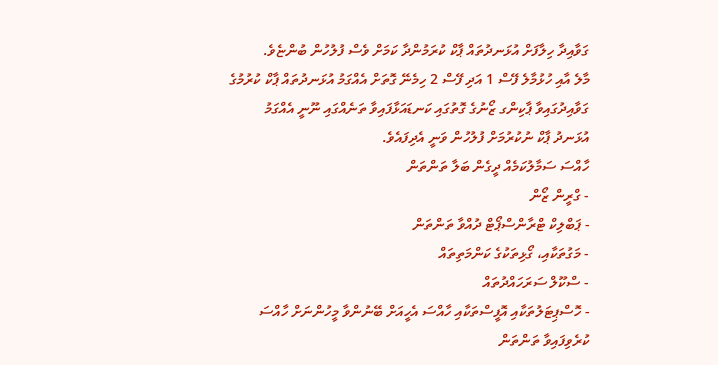ގަވާއިދާ ހިލާފަށް އުޅަނދުތައް ޕާކް ކުރަމުންދާ ކަމަށް ވެސް ފުލުހުން ބުންޏެވެ.
މާލެ އާއި ހުޅުމާލެ ފޭސް 1 އަދި ފޭސް 2 ހިމެނޭ ގޮތަށް އެއްގަމު އުޅަނދުތައް ޕާކް ކުރުމުގެ ގަވާއިދުގައިވާ ޕާކިންގ ޒޯނުގެ ގޮތުގައި ކަނޑައަޅާފައިވާ ތަނެއްގައި ނޫނީ އެއްގަމު އުޅަނދު ޕާކް ނުކުރުމަށް ފުލުހުން ވަނީ އެދިފައެވެ.
ހާއްސަ ސަމާލުކަމެއް ދީގެން ބަލާ ތަންތަން
- ގްރީން ޒޯން
- ޕަބްލިކް ޓްރާންސްޕޯޓް ދުއްވާ ތަންތަން
- މަގުތަކާއި، ގޯޅިތަކުގެ ކަންމަތިތައް
- ސްކޫލް ސަރަހައްދުތައް
- ހޮސްޕިޓަލުތަކާއި އޮފީސްތަކާއި ހާއްސަ އެހީއަށް ބޭނުންވާ މީހުންނަށް ހާއްސަ ކުރެވިފައިވާ ތަންތަން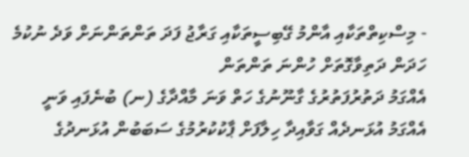- މިސްކިތްތަކާއި އާންމު ގޭބިސީތަކާއި ގަރާޖު ފަދަ ތަންތަންނަށް ވަދެ ނުކުމެ ހަދަން ދަތިވާގޮތަށް ހުންނަ ތަންތަން
އެއްގަމު ދަތުރުފަތުރުގެ ގާނޫނުގެ ހަތް ވަނަ މާއްދާގެ (ނ) ބުނެފައި ވަނީ އެއްގަމު އުޅަނދެއް ގަވާއިދާ ހިލާފަށް ޕާކުކުރުމުގެ ސަބަބުން އުޅަނދުގެ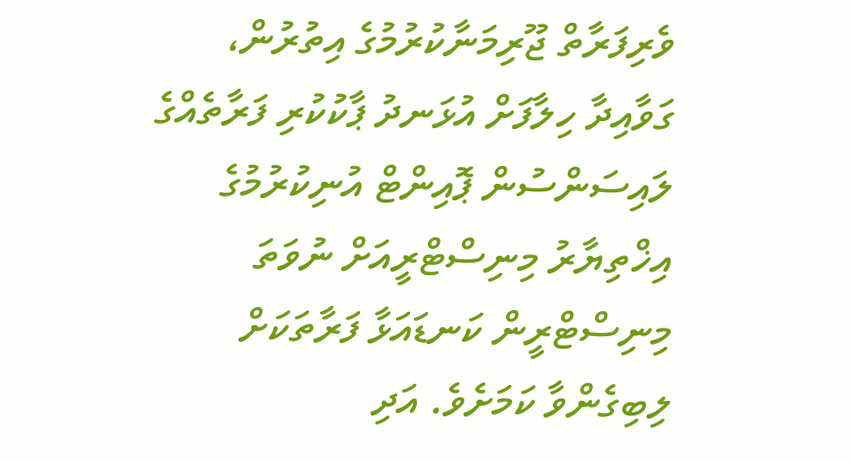ވެރިފަރާތް ޖޫރިމަނާކުރުމުގެ އިތުރުން، ގަވާއިދާ ހިލާފަށް އުޅަނދު ޕާކުކުރި ފަރާތެއްގެ ލައިސަންސުން ޕޮއިންޓް އުނިކުރުމުގެ އިޚްތިޔާރު މިނިސްޓްރީއަށް ނުވަތަ މިނިސްޓްރީން ކަނޑައަޅާ ފަރާތަކަށް ލިބިގެންވާ ކަމަށެވެ. އަދި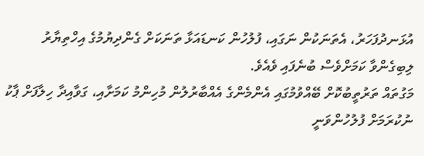އުޅަނދުފަހަރު، އެތަނަކުން ނަގައި، ފުލުހުން ކަނޑައަޅާ ތަނަކަށް ގެންދިޔުމުގެ އިހްތިޔާރު ލިބިގެންވާ ކަމަށްވެސް ބުނެފައި ވެއެވެ.
މަގުތައް ތަރުތީބުކޮށް ބޭއްވުމުގައި އެންމެންގެ އެއްބާރުލުން މުހިންމު ކަމަށާއި، ގަވާއިދާ ހިލާފަށް ޕާކު ނުކުރަމަށް ފުލުހުންވަނީ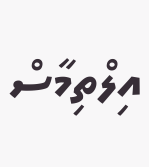އިލްތިމާސް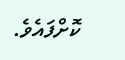ކޮށްފައެވެ.